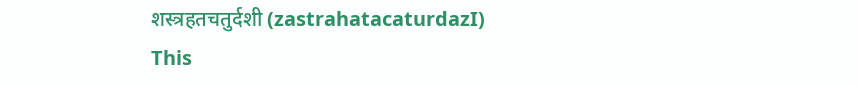शस्त्रहतचतुर्दशी (zastrahatacaturdazI)
This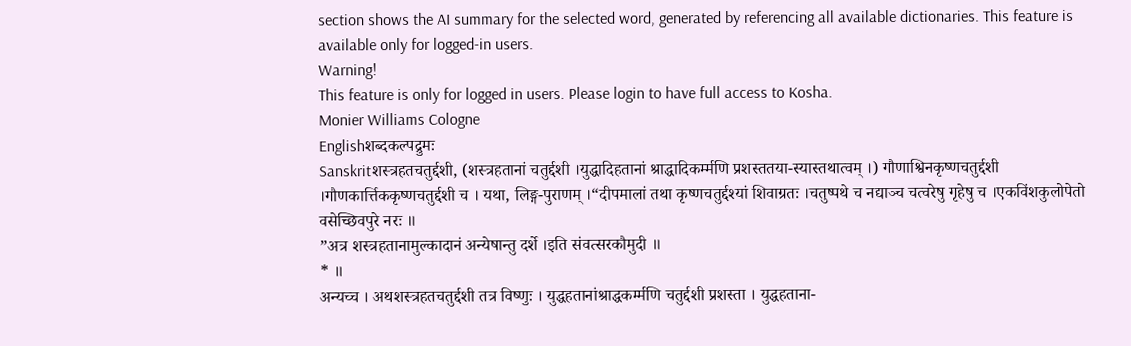section shows the AI summary for the selected word, generated by referencing all available dictionaries. This feature is available only for logged-in users.
Warning!
This feature is only for logged in users. Please login to have full access to Kosha.
Monier Williams Cologne
Englishशब्दकल्पद्रुमः
Sanskritशस्त्रहतचतुर्द्दशी, (शस्त्रहतानां चतुर्द्दशी ।युद्धादिहतानां श्राद्धादिकर्म्मणि प्रशस्ततया-स्यास्तथात्वम् ।) गौणाश्विनकृष्णचतुर्द्दशी ।गौणकार्त्तिककृष्णचतुर्द्दशी च । यथा, लिङ्ग-पुराणम् ।“दीपमालां तथा कृष्णचतुर्द्दश्यां शिवाग्रतः ।चतुष्पथे च नद्याञ्च चत्वरेषु गृहेषु च ।एकविंशकुलोपेतो वसेच्छिवपुरे नरः ॥
”अत्र शस्त्रहतानामुल्कादानं अन्येषान्तु दर्शे ।इति संवत्सरकौमुदी ॥
* ॥
अन्यच्च । अथशस्त्रहतचतुर्द्दशी तत्र विष्णुः । युद्धहतानांश्राद्धकर्म्मणि चतुर्द्दशी प्रशस्ता । युद्धहताना-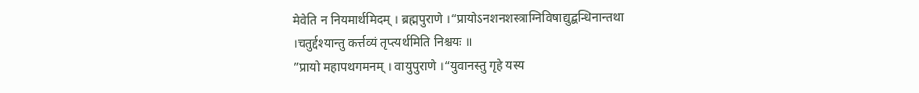मेवेति न नियमार्थमिदम् । ब्रह्मपुराणे ।“प्रायोऽनशनशस्त्राग्निविषाद्युद्बन्धिनान्तथा ।चतुर्द्दश्यान्तु कर्त्तव्यं तृप्त्यर्थमिति निश्चयः ॥
”प्रायो महापथगमनम् । वायुपुराणे ।“युवानस्तु गृहे यस्य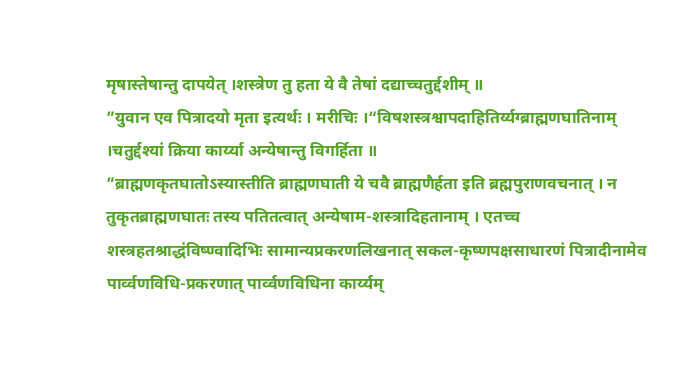मृषास्तेषान्तु दापयेत् ।शस्त्रेण तु हता ये वै तेषां दद्याच्चतुर्द्दशीम् ॥
”युवान एव पित्रादयो मृता इत्यर्थः । मरीचिः ।“विषशस्त्रश्वापदाहितिर्य्यग्ब्राह्मणघातिनाम् ।चतुर्द्दश्यां क्रिया कार्य्या अन्येषान्तु विगर्हिता ॥
”ब्राह्मणकृतघातोऽस्यास्तीति ब्राह्मणघाती ये चवै ब्राह्मणैर्हता इति ब्रह्मपुराणवचनात् । न तुकृतब्राह्मणघातः तस्य पतितत्वात् अन्येषाम-शस्त्रादिहतानाम् । एतच्च शस्त्रहतश्राद्धंविष्ण्वादिभिः सामान्यप्रकरणलिखनात् सकल-कृष्णपक्षसाधारणं पित्रादीनामेव पार्व्वणविधि-प्रकरणात् पार्व्वणविधिना कार्य्यम्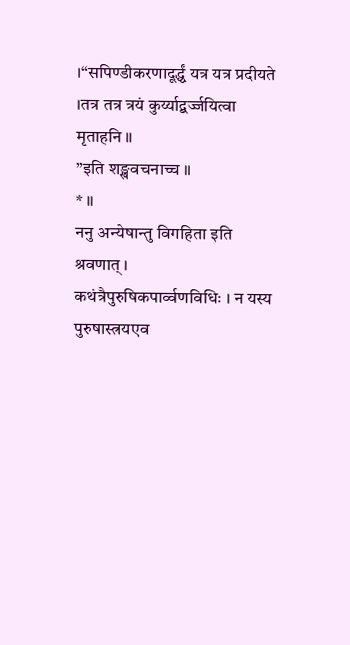।“सपिण्डीकरणादूर्द्ध्वं यत्र यत्र प्रदीयते ।तत्र तत्र त्रयं कुर्य्याद्बर्ज्जयित्वा मृताहनि ॥
”इति शङ्खवचनाच्च ॥
* ॥
ननु अन्येषान्तु विगहिता इति श्रवणात् । कथंत्रैपुरुषिकपार्व्वणविधिः । न यस्य पुरुषास्त्रयएव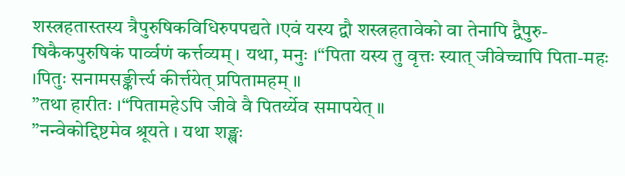शस्त्रहतास्तस्य त्रैपुरुषिकविधिरुपपद्यते ।एवं यस्य द्वौ शस्त्रहतावेको वा तेनापि द्वैपुरु-षिकैकपुरुषिकं पार्व्वणं कर्त्तव्यम् । यथा, मनुः ।“पिता यस्य तु वृत्तः स्यात् जीवेच्चापि पिता-महः ।पितुः सनामसङ्कीर्त्त्य कीर्त्तयेत् प्रपितामहम् ॥
”तथा हारीतः ।“पितामहेऽपि जीवे वै पितर्य्येव समापयेत् ॥
”नन्वेकोद्दिष्टमेव श्रूयते । यथा शङ्खः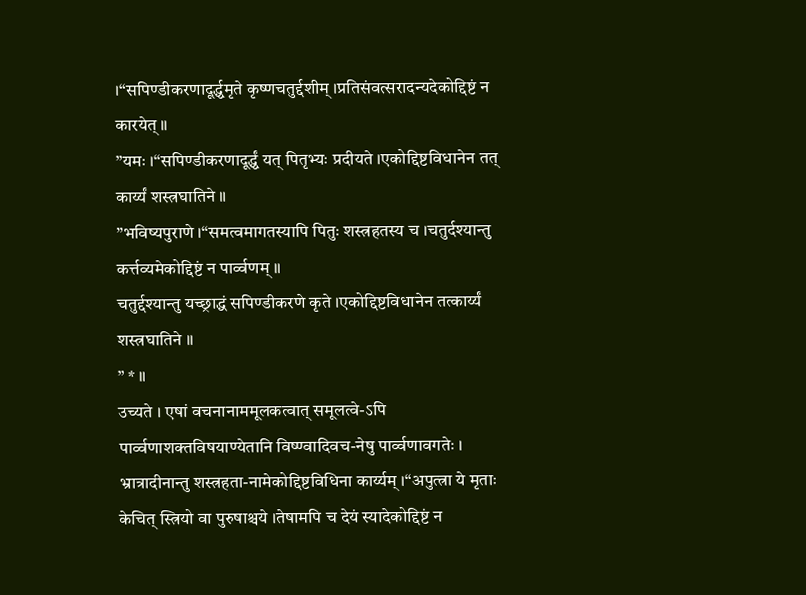।“सपिण्डीकरणादूर्द्ध्वमृते कृष्णचतुर्द्दशीम् ।प्रतिसंवत्सरादन्यदेकोद्दिष्टं न कारयेत् ॥
”यमः ।“सपिण्डीकरणादूर्द्ध्वं यत् पितृभ्यः प्रदीयते ।एकोद्दिष्टविधानेन तत् कार्य्यं शस्त्रघातिने ॥
”भविष्यपुराणे ।“समत्वमागतस्यापि पितुः शस्त्रहतस्य च ।चतुर्दश्यान्तु कर्त्तव्यमेकोद्दिष्टं न पार्व्वणम् ॥
चतुर्द्दश्यान्तु यच्छ्राद्धं सपिण्डीकरणे कृते ।एकोद्दिष्टविधानेन तत्कार्य्यं शस्त्रघातिने ॥
” * ॥
उच्यते । एषां वचनानाममूलकत्वात् समूलत्वे-ऽपि पार्व्वणाशक्तविषयाण्येतानि विष्ण्वादिवच-नेषु पार्व्वणावगतेः । भ्रात्रादीनान्तु शस्त्रहता-नामेकोद्दिष्टविधिना कार्य्यम् ।“अपुत्त्रा ये मृताः केचित् स्त्रियो वा पुरुषाश्चये ।तेषामपि च देयं स्यादेकोद्दिष्टं न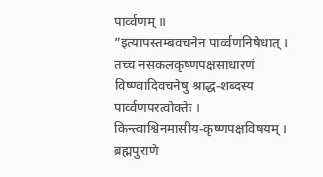पार्व्वणम् ॥
”इत्यापस्तम्बवचनेन पार्व्वणनिषेधात् । तच्च नसकलकृष्णपक्षसाधारणं विष्ण्वादिवचनेषु श्राद्ध-शब्दस्य पार्व्वणपरत्वोक्तेः । किन्त्वाश्विनमासीय-कृष्णपक्षविषयम् । ब्रह्मपुराणे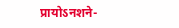प्रायोऽनशने-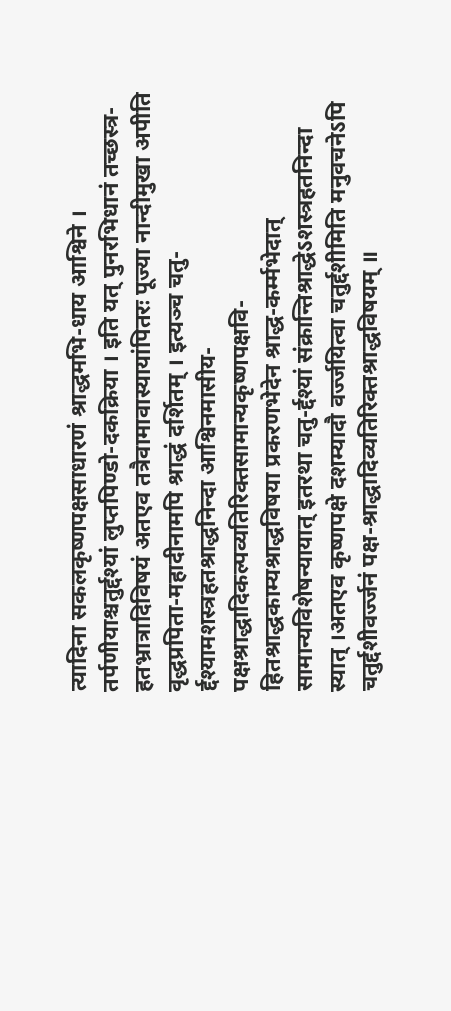त्यादिना सकलकृष्णपक्षसाधारणं श्राद्धमभि-धाय आश्विने । तर्पणीयाश्चतुर्द्दश्यां लुप्तपिण्डो-दकक्रिया । इति यत् पुनरभिधानं तच्छस्त्र-हतभ्रात्रादिविषयं अतएव तत्रैवामावास्यायांपितरः पूज्या नान्दीमुखा अपीति वृद्धप्रपिता-महादीनामपि श्राद्धं दर्शितम् । इत्यञ्च चतु-र्द्दश्यामशस्त्रहतश्राद्धनिन्दा आश्विनमासीय-पक्षश्राद्धादिकल्पव्यतिरिक्तसामान्यकृष्णपक्षवि-हितश्राद्धकाम्यश्राद्धविषया प्रकरणभेदेन श्राद्ध-कर्म्मभेदात् सामान्यविशेषन्यायात् इतरथा चतु-र्द्दश्यां संक्रान्तिश्राद्धेऽशस्त्रहतनिन्दा स्यात् ।अतएव कृष्णपक्षे दशम्यादौ वर्ज्जयित्वा चतुर्द्दशीमिति मनुवचनेऽपि चतुर्द्दशीवर्ज्जनं पक्ष-श्राद्धादिव्यतिरिक्तश्राद्धविषयम् ॥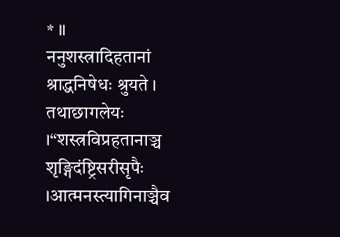* ॥
ननुशस्त्रादिहतानां श्राद्धनिषेधः श्रुयते । तथाछागलेयः ।“शस्त्रविप्रहतानाञ्च शृङ्गिदंष्ट्रिसरीसृपैः ।आत्मनस्त्यागिनाञ्चैव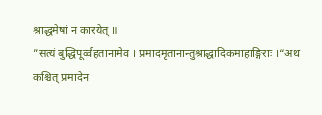श्राद्धमेषां न कारयेत् ॥
”सत्यं बुद्धिपूर्व्वहतानामेव । प्रमादमृतानान्तुश्राद्धादिकमाहाङ्गिराः ।“अथ कश्चित् प्रमादेन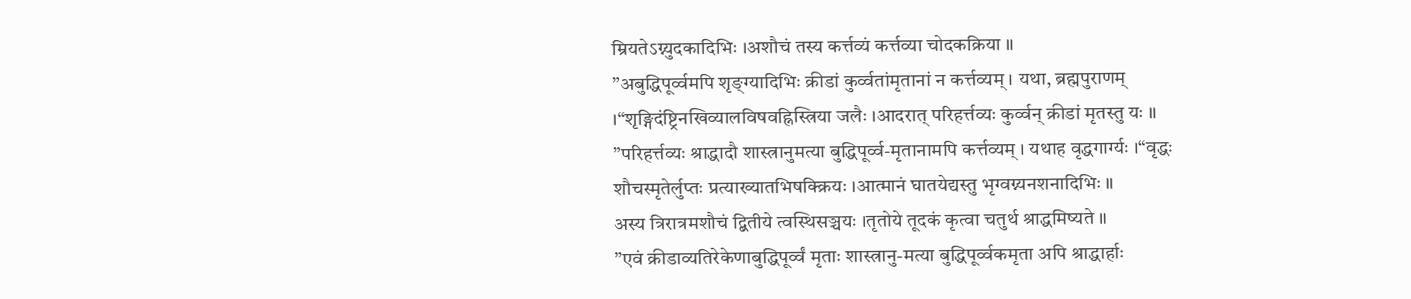म्रियतेऽग्न्युदकादिभिः ।अशौचं तस्य कर्त्तव्यं कर्त्तव्या चोदकक्रिया ॥
”अबुद्धिपूर्व्वमपि शृङ्ग्यादिभिः क्रीडां कुर्व्वतांमृतानां न कर्त्तव्यम् । यथा, ब्रह्मपुराणम् ।“शृङ्गिदंष्ट्रिनखिव्यालविषवह्निस्त्रिया जलैः ।आदरात् परिहर्त्तव्यः कुर्व्वन् क्रीडां मृतस्तु यः ॥
”परिहर्त्तव्यः श्राद्धादौ शास्त्रानुमत्या बुद्धिपूर्व्व-मृतानामपि कर्त्तव्यम् । यथाह वृद्धगार्ग्यः ।“वृद्धः शौचस्मृतेर्लुप्तः प्रत्याख्यातभिषक्क्रियः ।आत्मानं घातयेद्यस्तु भृग्वग्न्यनशनादिभिः ॥
अस्य त्रिरात्रमशौचं द्बितीये त्वस्थिसञ्चयः ।तृतोये तूदकं कृत्वा चतुर्थ श्राद्धमिष्यते ॥
”एवं क्रीडाव्यतिरेकेणाबुद्धिपूर्व्वं मृताः शास्त्रानु-मत्या बुद्धिपूर्व्वकमृता अपि श्राद्धार्हाः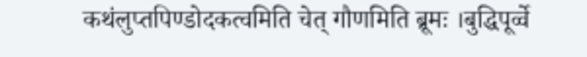कथंलुप्तपिण्डोदकत्वमिति चेत् गौणमिति ब्रूमः ।बुद्धिपूर्व्वे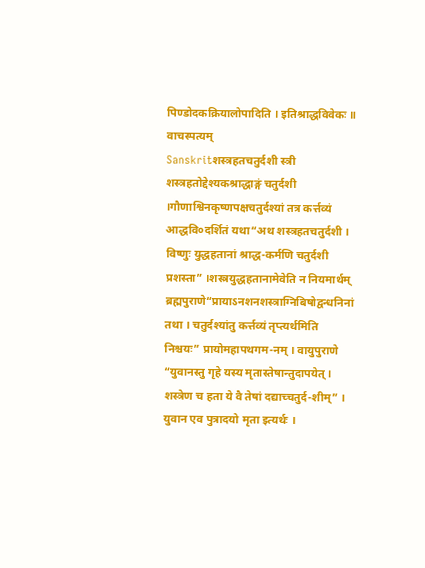पिण्डोदकक्रियालोपादिति । इतिश्राद्धविवेकः ॥
वाचस्पत्यम्
Sanskritशस्त्रहतचतुर्दशी स्त्री शस्त्रहतोद्देश्यकश्राद्धाङ्गं चतुर्दशी ।गौणाश्विनकृष्णपक्षचतुर्दश्यां तत्र कर्त्तव्यं आद्धवि०दर्शितं यथा“अथ शस्त्रहतचतुर्दशी । विष्णुः युद्धहतानां श्राद्ध-कर्मणि चतुर्दशी प्रशस्ता” ।शस्त्रयुद्धहतानामेवेति न नियमार्थम् ब्रह्मपुराणे“प्रायाऽनशनशस्त्राग्निबिषोद्वन्धनिनां तथा । चतुर्दश्यांतु कर्त्तव्यं तृप्त्यर्थमिति निश्चयः” प्रायोमहापथगम-नम् । वायुपुराणे “युवानस्तु गृहे यस्य मृतास्तेषान्तुदापयेत् । शस्त्रेण च हता ये वै तेषां दद्याच्चतुर्द-शीम्” । युवान एव पुत्रादयो मृता इत्यर्थः ।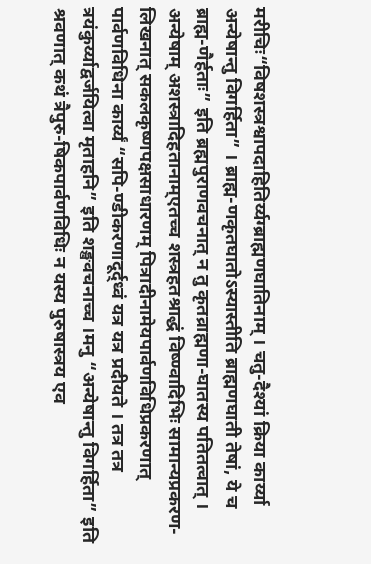मरीचिः“विषशस्त्रश्वापदाहितिर्य्यग्ब्राह्मणघातिनाम् । चतु-दैश्यां क्रिया कार्य्या अन्येषान्तु विगर्हिता” । ब्राह्म-णकृतघातोऽस्यास्तीति ब्राह्मणघाती तेषां, ये च ब्राह्म-णैर्हताः” इति ब्रह्मपुराणवचनात् न तु कृतव्राह्मणा-घातस्य पतितत्वात् । अन्येषाम् अशस्त्रादिहतानाम्एतच्च शस्त्रहतश्राद्धं विष्ण्वादिभिः सामान्यप्रकरण-लिखनात् सकलकृष्णपक्षसाधारणम् पित्रादीनामेयपार्वणविधिप्रकरणात् पार्वणविधिना कार्य्यं “सपि-ण्डीकरणादूर्द्ध्वं यत्र यत्र प्रदीयते । तत्र तत्र त्रयंकुर्य्याद्वर्जयित्वा मृताहनि” इति शङ्खवचनाच्च ।मनु “अन्येषान्तु विगर्हिता” इति श्रवणात् कथं त्रैपुरु-षिकपार्वणविधिः न यस्य पुरुषास्त्रय एव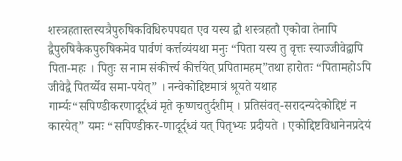शस्त्रहतास्तस्यत्रैपुरुषिकविधिरुपपद्यत एव यस्य द्वौ शस्त्रहतौ एकोवा तेनापि द्वैपुरुषिकैकपुरुषिकमेव पार्वणं कर्त्तव्यंयथा मनुः “पिता यस्य तु वृत्तः स्याज्जीवेद्वापि पिता-महः । पितुः स नाम संकीर्त्त्य कीर्त्तयेत् प्रपितामहम्”तथा हारोतः “पितामहोऽपि जीवेद्वै पितर्य्येव समा-पयेत्” । नन्वेकोद्दिष्टमात्रं श्रूयते यथाह गार्म्यः“सपिण्डीकरणादूर्द्ध्वं मृते कृष्णचतुर्दशीम् । प्रतिसंवत्-सरादन्यदेकोद्दिष्टं न कारयेत्” यमः “सपिण्डीकर-णादूर्द्ध्वं यत् पितृभ्यः प्रदीयते । एकोद्दिष्टविधानेनप्रदेयं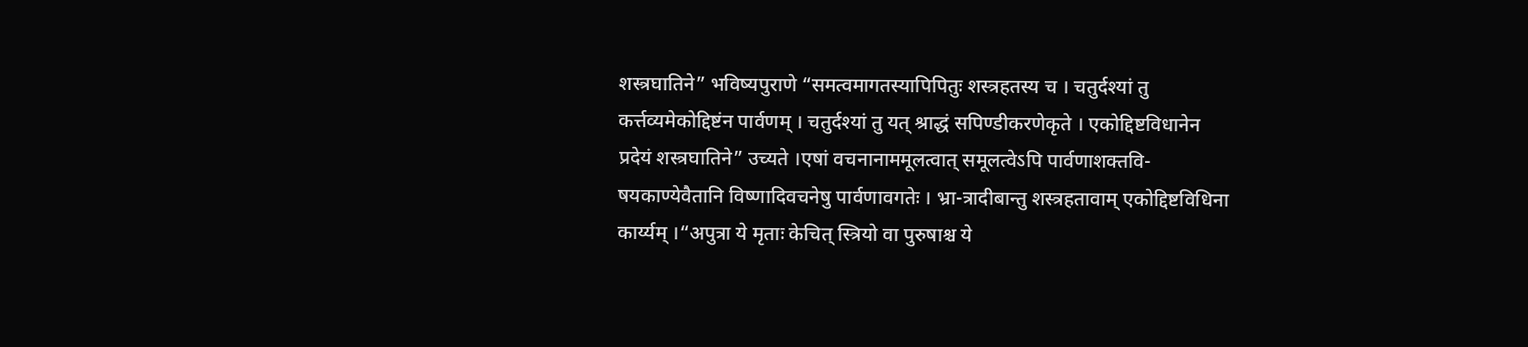शस्त्रघातिने” भविष्यपुराणे “समत्वमागतस्यापिपितुः शस्त्रहतस्य च । चतुर्दश्यां तु कर्त्तव्यमेकोद्दिष्टंन पार्वणम् । चतुर्दश्यां तु यत् श्राद्धं सपिण्डीकरणेकृते । एकोद्दिष्टविधानेन प्रदेयं शस्त्रघातिने” उच्यते ।एषां वचनानाममूलत्वात् समूलत्वेऽपि पार्वणाशक्तवि-षयकाण्येवैतानि विष्णादिवचनेषु पार्वणावगतेः । भ्रा-त्रादीबान्तु शस्त्रहतावाम् एकोद्दिष्टविधिना कार्य्यम् ।“अपुत्रा ये मृताः केचित् स्त्रियो वा पुरुषाश्च ये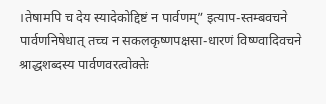।तेषामपि च देय स्यादेकोद्दिष्टं न पार्वणम्” इत्याप-स्तम्बवचने पार्वणनिषेधात् तच्च न सकलकृष्णपक्षसा-धारणं विष्ण्वादिवचने श्राद्धशब्दस्य पार्वणवरत्वोक्तेः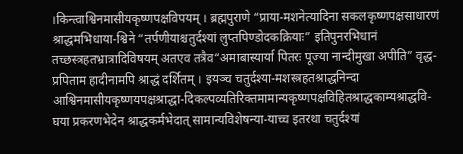।किन्त्वाश्विनमासीयकृष्णपक्षविपयम् । ब्रह्मपुराणे “प्राया-मशनेत्यादिना सकलकृष्णपक्षसाधारणं श्राद्धमभिधाया-श्विने “तर्पणीयाश्चतुर्दश्यां लुप्तपिण्डोदकक्रियाः” इतिपुनरभिधानं तच्छस्त्रहतभ्रात्रादिविषयम् अतएव तत्रैव“अमाबास्यार्या पितरः पूज्या नान्दीमुखा अपीति” वृद्ध-प्रपिताम हादीनामपि श्राद्धं दर्शितम् । इयञ्च चतुर्दश्या-मशस्त्रहतश्राद्धनिन्दा आश्विनमासीयकृष्णयपक्षश्राद्धा-दिकल्पव्यतिरिक्तमामान्यकृष्णपक्षविहितश्राद्धकाम्यश्राद्धवि-घया प्रकरणभेदेन श्राद्धकर्मभेदात् सामान्यविशेषन्या-याच्च इतरथा चतुर्दश्यां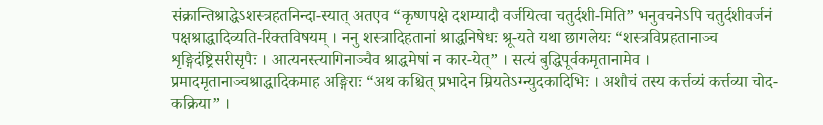संक्रान्तिश्राद्धेऽशस्त्रहतनिन्दा-स्यात् अतएव “कृष्णपक्षे दशम्यादौ वर्जयित्वा चतुर्दशी-मिति” भनुवचनेऽपि चतुर्दशीवर्जनं पक्षश्राद्धादिव्यति-रिक्तविषयम् । ननु शस्त्रादिहतानां श्राद्धनिषेधः श्रू-यते यथा छागलेयः “शस्त्रविप्रहतानाञ्च शृङ्गिदंष्ट्रिसरीसृपैः । आत्यनस्त्यागिनाञ्चैव श्राद्धमेषां न कार-येत्” । सत्यं बुद्धिपूर्वकमृतानामेव । प्रमादमृतानाञ्चश्राद्धादिकमाह अङ्गिराः “अथ कश्चित् प्रभादेन म्रियतेऽग्न्युदकादिभिः । अशौचं तस्य कर्त्तव्यं कर्त्तव्या चोद-कक्रिया” ।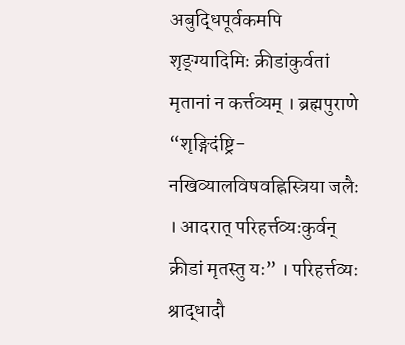अबुद्धिपूर्वकमपि शृङ्ग्यादिमिः क्रीडांकुर्वतां मृतानां न कर्त्तव्यम् । ब्रह्मपुराणे “शृङ्गिदंष्ट्रि-नखिव्यालविषवह्निस्त्रिया जलैः । आदरात् परिहर्त्तव्यःकुर्वन् क्रीडां मृतस्तु यः” । परिहर्त्तव्यः श्राद्धादौ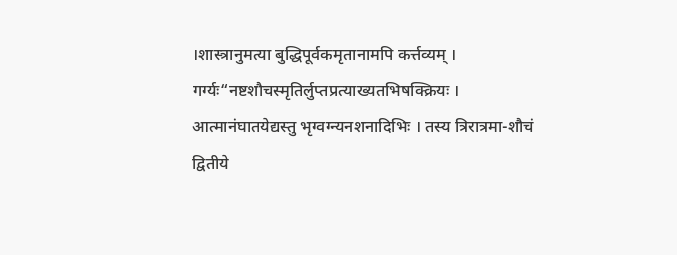।शास्त्रानुमत्या बुद्धिपूर्वकमृतानामपि कर्त्तव्यम् । गर्ग्यः“नष्टशौचस्मृतिर्लुप्तप्रत्याख्यतभिषक्क्रियः । आत्मानंघातयेद्यस्तु भृग्वग्न्यनशनादिभिः । तस्य त्रिरात्रमा-शौचं द्वितीये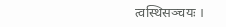त्वस्थिसञ्चयः ।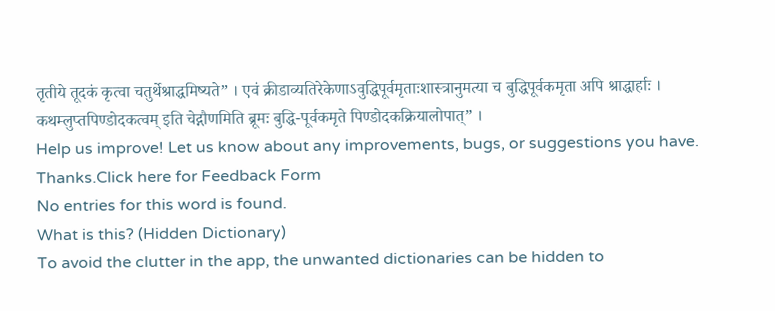तृतीये तूदकं कृत्वा चतुर्थेश्राद्धमिष्यते” । एवं क्रीडाव्यतिरेकेणाऽवुद्धिपूर्वमृताःशास्त्रानुमत्या च बुद्धिपूर्वकमृता अपि श्राद्धार्हाः । कथम्लुप्तपिण्डोदकत्वम् इति चेद्गौणमिति ब्रूमः बुद्धि-पूर्वकमृते पिण्डोदकक्रियालोपात्” ।
Help us improve! Let us know about any improvements, bugs, or suggestions you have. Thanks.Click here for Feedback Form
No entries for this word is found.
What is this? (Hidden Dictionary)
To avoid the clutter in the app, the unwanted dictionaries can be hidden to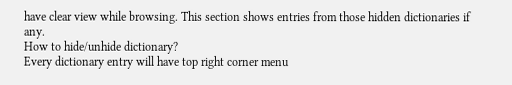have clear view while browsing. This section shows entries from those hidden dictionaries if any.
How to hide/unhide dictionary?
Every dictionary entry will have top right corner menu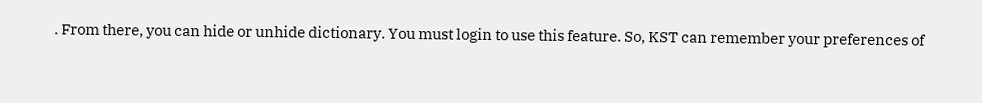. From there, you can hide or unhide dictionary. You must login to use this feature. So, KST can remember your preferences of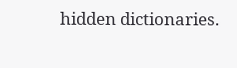hidden dictionaries.